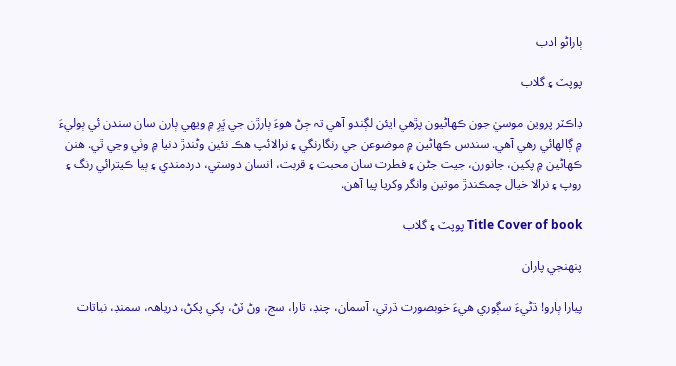ٻاراڻو ادب

پوپٽ ۽ گلاب

ڊاڪٽر پروين موسيٰ جون ڪھاڻيون پڙهي ايئن لڳندو آهي تہ ڄڻ هوءَ ٻارڙن جي ڀَرِ ۾ ويھي ٻارن سان سندن ئي ٻوليءَ ۾ ڳالھائي رهي آھي. سندس ڪھاڻين ۾ موضوعن جي رنگارنگي ۽ نرالائپ هڪ نئين وڻندڙ دنيا ۾ وٺي وڃي ٿي. هنن ڪھاڻين ۾ پکين، جانورن، جيت جڻن ۽ فطرت سان محبت ۽ قربت، انسان دوستي، دردمندي ۽ ٻيا ڪيترائي رنگ ۽ روپ ۽ نرالا خيال چمڪندڙ موتين وانگر وکريا پيا آهن.

Title Cover of book پوپٽ ۽ گلاب

پنھنجي پاران

پيارا ٻارو! ڌڻيءَ سڳوري هيءَ خوبصورت ڌرتي، آسمان، چنڊ، تارا، سج، وڻ ٽڻ، پکي پکڻ، درياھہ، سمنڊ، نباتات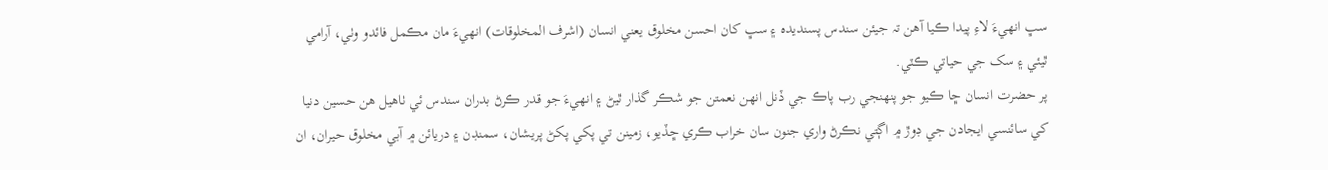سڀ انھيءَ لاءِ پيدا ڪيا آهن تہ جيئن سندس پسنديدہ ۽ سڀ کان احسن مخلوق يعني انسان (اشرف المخلوقات) انھيءَ مان مڪمل فائدو وٺي، آرامي ٿيئي ۽ سک جي حياتي ڪٽي.
پر حضرت انسان ڇا ڪيو جو پنھنجي رب پاڪ جي ڏنل انھن نعمتن جو شڪر گذار ٿيڻ ۽ انھيءَ جو قدر ڪرڻ بدران سندس ئي ٺاهيل هن حسين دنيا کي سائنسي ايجادن جي ڊوڙ ۾ اڳتي نڪرڻ واري جنون سان خراب ڪري ڇڏيو، زمينن تي پکي پکڻ پريشان، سمنڊن ۽ دريائن ۾ آبي مخلوق حيران، ان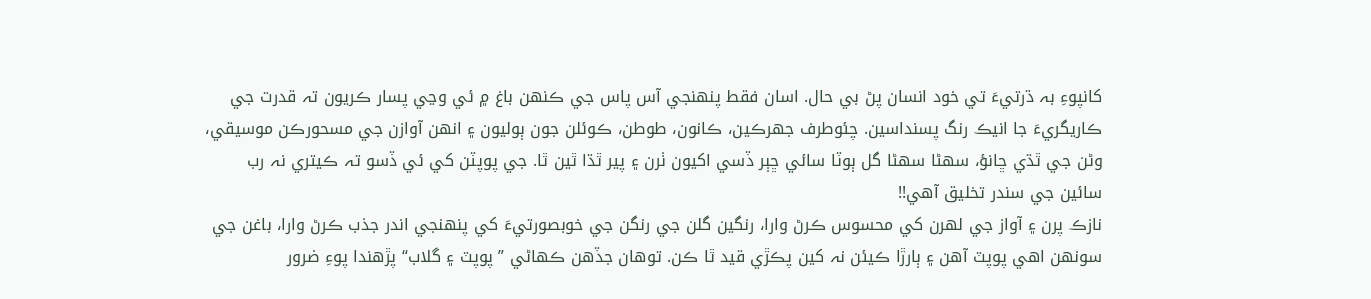کانپوءِ بہ ڌرتيءَ تي خود انسان پڻ بي حال. اسان فقط پنھنجي آس پاس جي ڪنھن باغ ۾ ئي وڃي پسار ڪريون تہ قدرت جي ڪاريگريءَ جا انيڪ رنگ پسنداسين. چئوطرف جهرڪين، ڪانون، طوطن، ڪوئلن جون ٻوليون ۽ انھن آوازن جي مسحورڪن موسيقي، وڻن جي ٿڌي ڇانؤ، سھڻا سھڻا گل ٻوٽا سائي ڇٻر ڏسي اکيون ٺرن ۽ پير ٿڌا ٿين ٿا. جي پوپٽن کي ئي ڏسو تہ ڪيتري نہ رب سائين جي سندر تخليق آهي!!
نازڪ پرن ۽ آواز جي لھرن کي محسوس ڪرڻ وارا، رنگين گلن جي رنگن جي خوبصورتيءَ کي پنھنجي اندر جذب ڪرڻ وارا، باغن جي سونھن اهي پوپٽ آهن ۽ ٻارڙا ڪيئن نہ کين پڪڙي قيد ٿا ڪن. توهان جڏهن ڪھاڻي ”پوپٽ ۽ گلاب“ پڙهندا پوءِ ضرور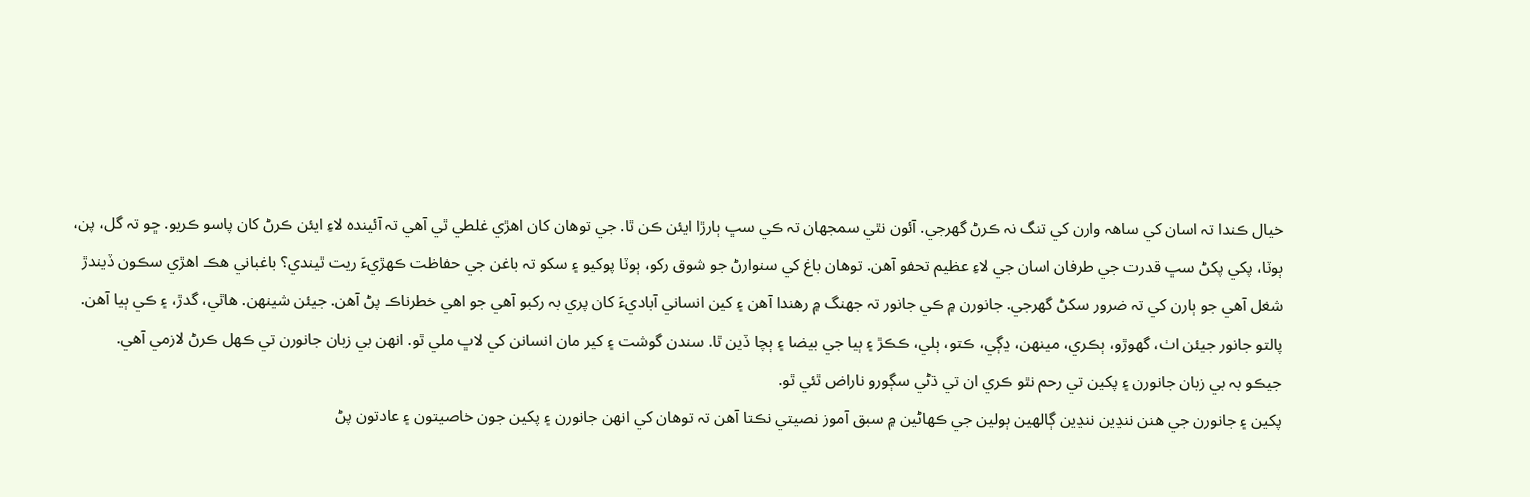خيال ڪندا تہ اسان کي ساھہ وارن کي تنگ نہ ڪرڻ گهرجي. آئون نٿي سمجهان تہ ڪي سڀ ٻارڙا ايئن ڪن ٿا. جي توهان کان اهڙي غلطي ٿي آهي تہ آئيندہ لاءِ ايئن ڪرڻ کان پاسو ڪريو. ڇو تہ گل، پن، ٻوٽا، پکي پکڻ سڀ قدرت جي طرفان اسان جي لاءِ عظيم تحفو آهن. توهان باغ کي سنوارڻ جو شوق رکو، ٻوٽا پوکيو ۽ سکو تہ باغن جي حفاظت ڪھڙيءَ ريت ٿيندي؟ باغباني هڪ اهڙي سڪون ڏيندڙ شغل آهي جو ٻارن کي تہ ضرور سکڻ گهرجي. جانورن ۾ ڪي جانور تہ جهنگ ۾ رهندا آهن ۽ کين انساني آباديءَ کان پري بہ رکبو آهي جو اهي خطرناڪ پڻ آهن. جيئن شينھن. هاٿي، گدڙ، ۽ ڪي ٻيا آهن. پالتو جانور جيئن اٺ، گهوڙو، ٻڪري، مينھن، ڍڳي، ڪتو، ٻلي، ڪڪڙ ۽ ٻيا جي بيضا ۽ ٻچا ڏين ٿا. سندن گوشت ۽ کير مان انسانن کي لاڀ ملي ٿو. انھن بي زبان جانورن تي ڪھل ڪرڻ لازمي آهي.
جيڪو بہ بي زبان جانورن ۽ پکين تي رحم نٿو ڪري ان تي ڌڻي سڳورو ناراض ٿئي ٿو.
پکين ۽ جانورن جي هنن ننڍين ننڍين ڳالھين ٻولين جي ڪھاڻين ۾ سبق آموز نصيتي نڪتا آهن تہ توهان کي انھن جانورن ۽ پکين جون خاصيتون ۽ عادتون پڻ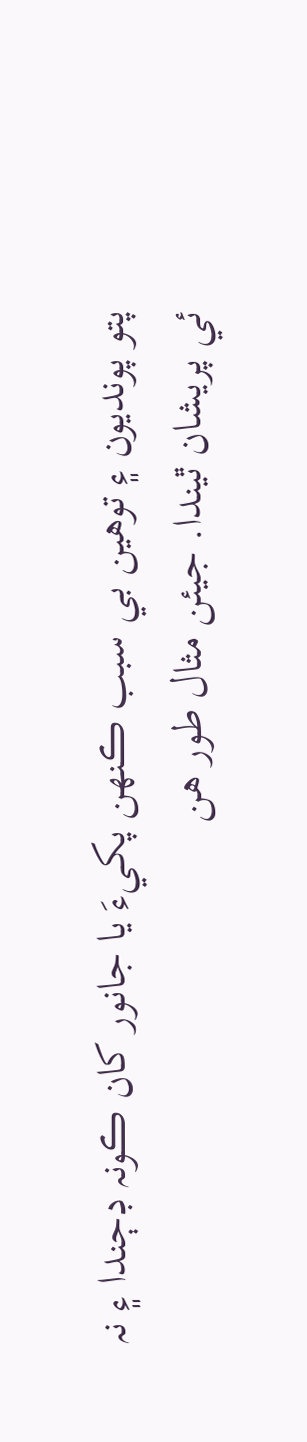پتو پونديون ۽ توهين بي سبب ڪنھن پکيءَ يا جانور کان ڪونہ ڊڄندا ۽ نہ ئي پريشان ٿيندا. جيئن مثال طور هن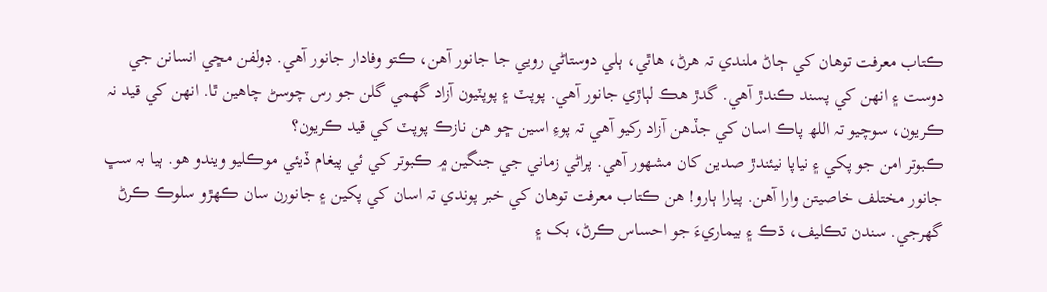ڪتاب معرفت توهان کي ڄاڻ ملندي تہ هرڻ، هاٿي، ٻلي دوستاڻي رويي جا جانور آهن، ڪتو وفادار جانور آهي. ڊولفن مڇي انسانن جي دوست ۽ انھن کي پسند ڪندڙ آهي. گدڙ هڪ لٻاڙي جانور آهي. پوپٽ ۽ پوپٽيون آزاد گهمي گلن جو رس چوسڻ چاهين ٿا. انھن کي قيد نہ ڪريون، سوچيو تہ اللھ پاڪ اسان کي جڏهن آزاد رکيو آهي تہ پوءِ اسين ڇو هن نازڪ پوپٽ کي قيد ڪريون؟
ڪبوتر امن جو پکي ۽ نياپا نيئندڙ صدين کان مشھور آهي. پراڻي زماني جي جنگين ۾ ڪبوتر کي ئي پيغام ڏيئي موڪليو ويندو هو. ٻيا بہ سڀ جانور مختلف خاصيتن وارا آهن. پيارا ٻارو! هن ڪتاب معرفت توهان کي خبر پوندي تہ اسان کي پکين ۽ جانورن سان ڪھڙو سلوڪ ڪرڻ گهرجي. سندن تڪليف، ڌڪ ۽ بيماريءَ جو احساس ڪرڻ، بک ۽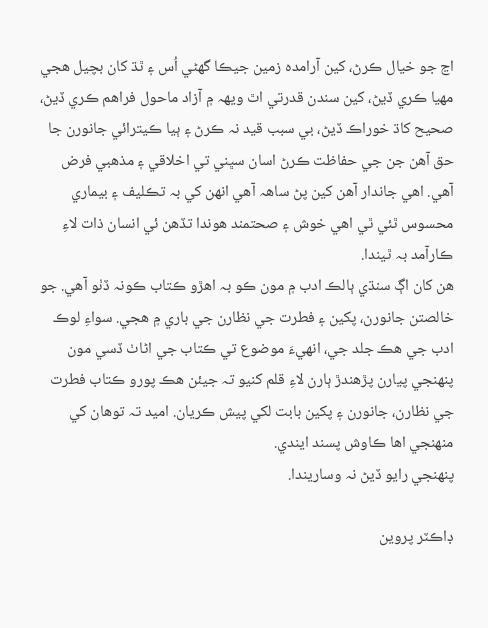اڃ جو خيال ڪرڻ، کين آرامدہ زمين جيڪا گهڻي اُس ۽ ٿڌ کان بچيل هجي مھيا ڪري ڏيڻ، کين سندن قدرتي اٿ ويھہ ۾ آزاد ماحول فراهم ڪري ڏيڻ، صحيح کاڌ خوراڪ ڏيڻ، بي سبب قيد نہ ڪرڻ ۽ ٻيا ڪيترائي جانورن جا حق آهن جن جي حفاظت ڪرڻ اسان سڀني تي اخلاقي ۽ مذهبي فرض آهي. اهي جاندار آهن کين پڻ ساھہ آهي انھن کي بہ تڪليف ۽ بيماري محسوس ٿئي ٿي اهي خوش ۽ صحتمند هوندا تڏهن ئي انسان ذات لاءِ ڪارآمد بہ ٿيندا.
هن کان اڳ سنڌي ٻالڪ ادب ۾ مون ڪو بہ اهڙو ڪتاب ڪونہ ڏٺو آهي. جو خالصتن جانورن، پکين ۽ فطرت جي نظارن جي باري ۾ هجي. سواءِ لوڪ ادب جي هڪ جلد جي، انھيءَ موضوع تي ڪتاب جي اڻاٺ ڏسي مون پنھنجي پيارن پڙهندڙ ٻارن لاءِ قلم کنيو تہ جيئن هڪ پورو ڪتاب فطرت جي نظارن، جانورن ۽ پکين بابت لکي پيش ڪريان. اميد تہ توهان کي منھنجي اها ڪاوش پسند ايندي.
پنھنجي رايو ڏيڻ نہ وساريندا.

ڊاڪٽر پروين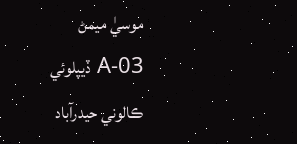موسيٰ ميمڻ
A-03 ڏيپلوئي ڪالوني حيدرآباد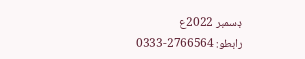ڊسمبر 2022ع
رابطو: 2766564-0333